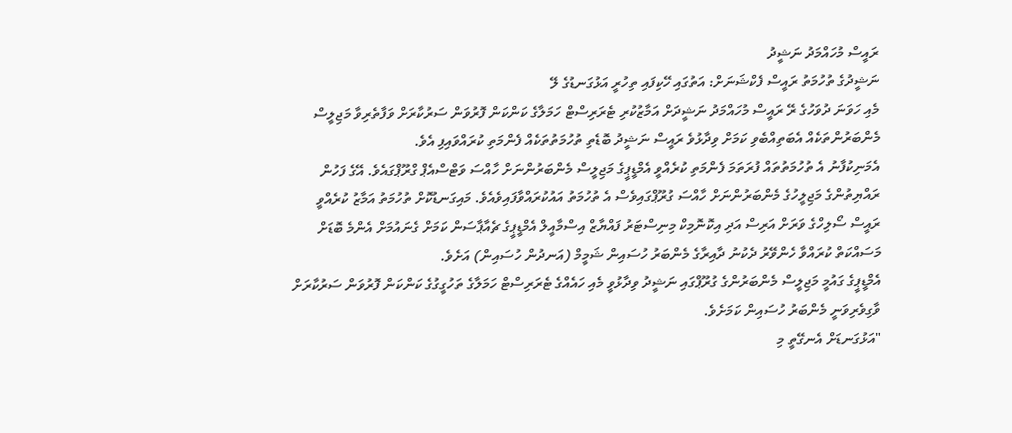ރައީސް މުހައްމަދު ނަޝީދު
ނަޝީދުގެ ތުހުމަތު ރައީސް ފެކްޝަނަށް: އަތުގައި ހޭކިފައި ތިހުރީ އަޅުގަނޑުގެ ލޭ
މެއި ހަވަނަ ދުވަހުގެ ރޭ ރައީސް މުހައްމަދު ނަޝީދަށް އަމާޒުކުރި ޓެރަރިސްޓް ހަމަލާގެ ކަންކަން ފޮރުވަން ސަރުކާރަށް ވަފާތެރިވާ މަޖިލީސް މެންބަރުންތަކެއް އެބަތިއްބެވި ކަމަށް ވިދާޅުވެ ރައީސް ނަޝީދު ބޮޑެތި ތުހުމަތުތަކެއް ފެންމަތި ކުރައްވައިފި އެވެ.
އެމަނިކުފާނު އެ ތުހުމަތުތައް ފުރަތަމަ ފެންމަތި ކުރެއްވީ އެމްޑީޕީގެ މަޖިލީސް މެންބަރުންނަށް ހާއްސަ ވަޓްސްއެޕް ގްރޫޕްގައެވެ. އޭގެ ފަހުން ރައްޔިތުންގެ މަޖިލީހުގެ މެންބަރުންނަށް ހާއްސަ ގުރޫޕްގައިވެސް އެ ތުހުމަތު އައުކުރައްވާފައިވެއެވެ. މައިގަނޑުކޮށް ތުހުމަތު އަމާޒު ކުރެއްވީ ރައީސް ސޯލިހްގެ ވަރަށް އަރިސް އަދި އިކޮނޮމިކް މިނިސްޓަރު ފައްޔާޒް އިސްމާއީލް އެމްޑީޕީގެ ޗެއާޕާސަން ކަމަށް ގެނައުމަށް އެންމެ ބޮޑަށް މަސައްކަތް ކުރައްވާ ހެންވޭރު ދެކުނު ދާއިރާގެ މެންބަރު ހުސައިން ޝަމީމް (އަނދުން ހުސައިން) އަށެވެ.
އެމްޑީޕީގެ ގައުމީ މަޖިލީސް މެންބަރުންގެ ގުރޫޕްގައި ނަޝީދު ވިދާޅުވީ މެއި ހައެއްގެ ޓެރަރިސްޓް ހަމަލާގެ ތަހުގީގުގެ ކަންކަން ފޮރުވަން ސަރުކާރަށް ވާގިވެރިވަނީ މެންބަރު ހުސައިން ކަމަށެވެ.
"އަޅުގަނޑަށް އެނގޭތީ މި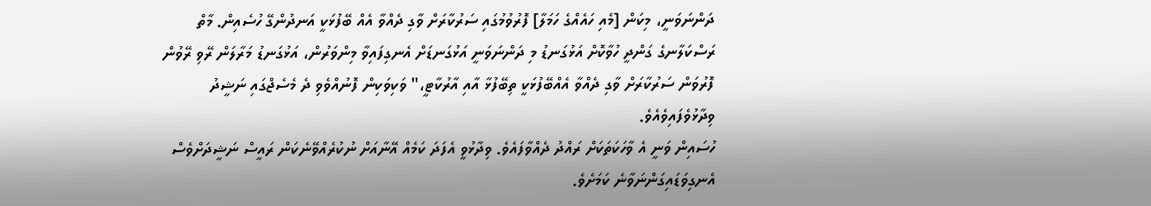ދަންނަވަނީ، މިކަން [މެއި ހައެއްގެ ހަމަލާ] ފޮރުވުމުގައި ސަރުކާރަށް ވާގި ދެއްވާ އެއް ބޭފުޅަކީ އަނދުންގޭ ހުސެއިން. މާތް ރަސްކަލާނގެ ގަންދީ ހުވާކޮށް އަޅުގަނޑު މި ދަންނަވަނީ އަޅުގަނޑަށް އެނގިފައިވާ މިންވަރުން، އަޅުގަނޑު މަރާލަން ރޭވި ރޭވުން ފޮރުވަން ސަރުކާރަށް ވާގި ދެއްވާ އެއްބޭފުޅަކީ ތިބޭފުޅާ އާއި އާރުކާޓީ،" ވަކިވަކިން ފޮނުއްވެވި ދެ މެސެޖްގައި ނަޝީދު ވިދާޅުވެފައިވެއެވެ.
ހުސައިން ވަނީ އެ ވާހަކަތަކަށް ރައްދު ދެއްވާފައެވެ. ވިދާޅުވީ އެފަދަ ކަމެއް އޭނާއަށް ނުކުރެއްވޭނެކަން ރައީސް ނަޝީދަށްވެސް އެނގިވަޑައިގަންނަވާނެ ކަމަށެވެ.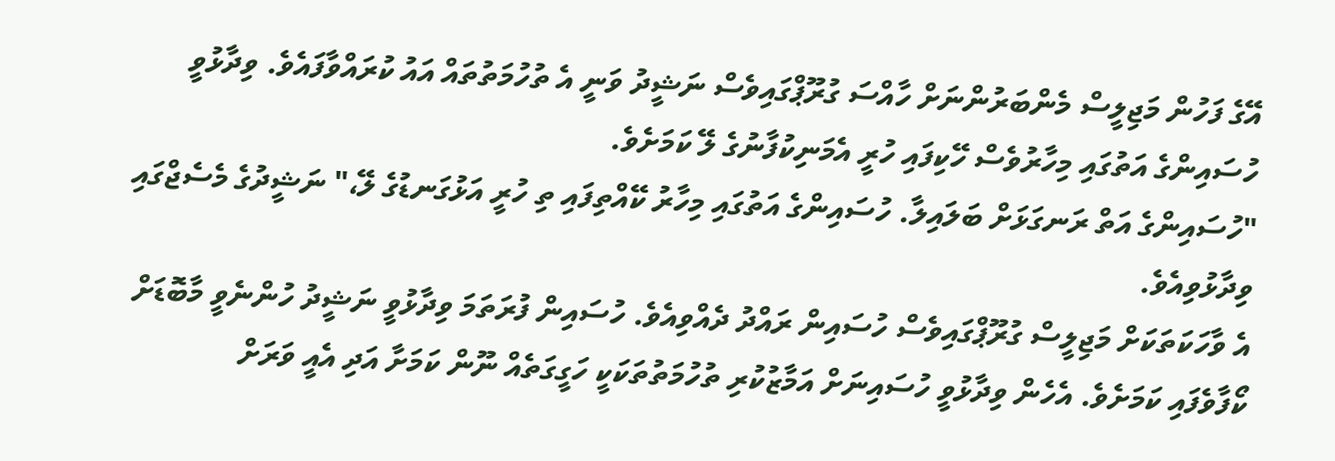އޭގެ ފަހުން މަޖިލީސް މެންބަރުންނަށް ހާއްސަ ގުރޫޕްގައިވެސް ނަޝީދު ވަނީ އެ ތުހުމަތުތައް އައު ކުރައްވާފައެވެ. ވިދާޅުވީ ހުސައިންގެ އަތުގައި މިހާރުވެސް ހޭކިފައި ހުރީ އެމަނިކުފާނުގެ ލޭ ކަމަށެވެ.
"ހުސައިންގެ އަތް ރަނގަޅަށް ބަލައިލާ. ހުސައިންގެ އަތުގައި މިހާރު ކޭއްތިފައި ތި ހުރީ އަޅުގަނޑުގެ ލޭ،" ނަޝީދުގެ މެސެޖްގައި ވިދާޅުވިއެވެ.
އެ ވާހަކަތަކަށް މަޖިލީސް ގުރޫޕްގައިވެސް ހުސައިން ރައްދު ދެއްވިއެވެ. ހުސައިން ފުރަތަމަ ވިދާޅުވީ ނަޝީދު ހުންނެވީ މާބޮޑަށް ކޯފާވެފައި ކަމަށެވެ. އެހެން ވިދާޅުވީ ހުސައިނަށް އަމާޒުކުރި ތުހުމަތުތަކަކީ ހަގީގަތެއް ނޫން ކަމަށާ އަދި އެއީ ވަރަށް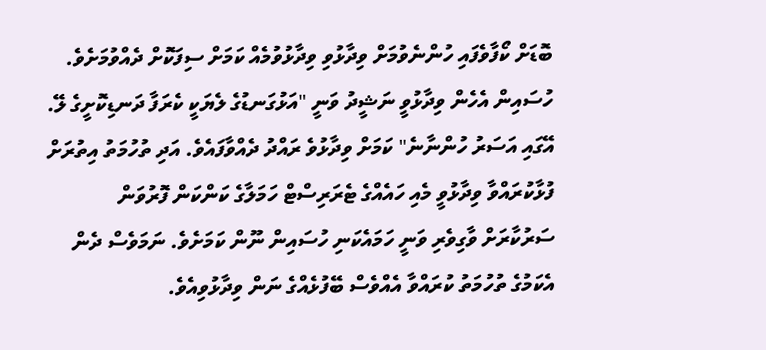ބޮޑަށް ކޯފާވެފައި ހުންނެވުމަށް ވިދާޅުވި ވިދާޅުވުމެއް ކަމަށް ސިފަކޮށް ދެއްވުމަށެވެ.
ހުސައިން އެހެން ވިދާޅުވީ ނަޝީދު ވަނީ "އަޅުގަނޑުގެ ލެޔަކީ ކެރަފާ ދަނޑިކޮށީގެ ލޭ. އޭގައި އަސަރު ހުންނާނެ" ކަމަށް ވިދާޅުވެ ރައްދު ދެއްވާފައެވެ. އަދި ތުހުމަތު އިތުރަށް ފުޅާކުރައްވާ ވިދާޅުވީ މެއި ހައެއްގެ ޓެރަރިސްޓް ހަމަލާގެ ކަންކަން ފޮރުވަން ސަރުކާރަށް ވާގިވެރި ވަނީ ހަމައެކަނި ހުސައިން ނޫން ކަމަށެވެ. ނަމަވެސް ދެން އެކަމުގެ ތުހުމަތު ކުރައްވާ އެއްވެސް ބޭފުޅެއްގެ ނަން ވިދާޅުވިއެވެ.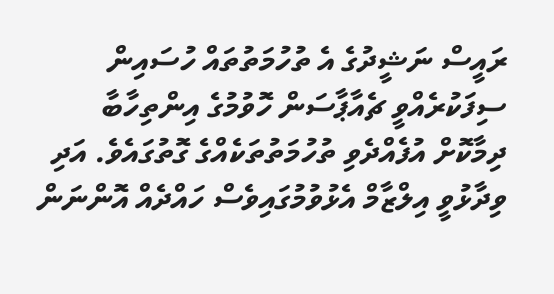ރައީސް ނަޝީދުގެ އެ ތުހުމަތުތައް ހުސައިން ސިފަކުރެއްވީ ޗެއާޕާސަން ހޮވުމުގެ އިންތިހާބާ ދިމާކޮށް އުފެއްދެވި ތުހުމަތުތަކެއްގެ ގޮތުގައެވެ. އަދި ވިދާޅުވީ އިލްޒާމް އެޅުވުމުގައިވެސް ހައްދެއް އޮންނަން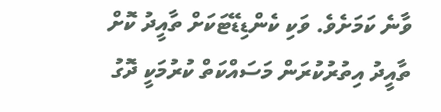ވާނެ ކަމަށެވެ. ވަކި ކެންޑިޑޭޓަކަށް ތާއީދު ކޮށް ތާއީދު އިތުރުކުރަން މަސައްކަތް ކުރުމަކީ ދޮގު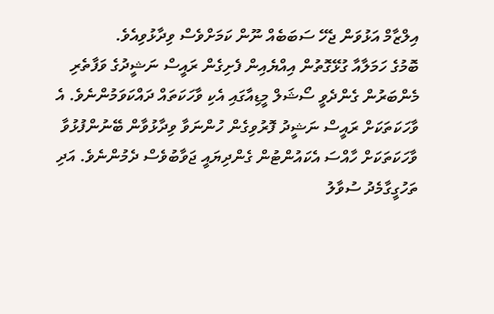އިލްޒާމް އަޅުވަން ޖެހޭ ސަބަބެއް ނޫން ކަމަށްވެސް ވިދާޅުވިއެވެ.
ބޮމުގެ ހަމަލާއާ ގުޅޭގޮތުން އިއްޔެއިން ފެށިގެން ރައީސް ނަޝީދުގެ ވަފާތެރި މެންބަރުން ގެންދެވީ ސޯޝަލް މީޑިއާގައި އެކި ވާހަކަތައް ދައްކަވަމުންނެވެ. އެ ވާހަކަތަކަށް ރައީސް ނަޝީދު ފޮރުވިގެން ހުންނަވާ ވިދާޅުވާން ބޭނުންފުޅުވާ ވާހަކަތަކަށް ހާއްސަ އެކައުންޓުން ގެންދިޔައީ ޖަވާބުވެސް ދެމުންނެވެ. އަދި ތަހުގީގާމެދު ސުވާލު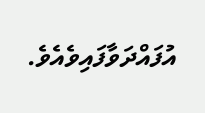އުފައްދަވާފައިވެއެވެ.